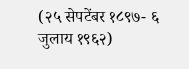(२५ सेपटेंबर १८९७- ६ जुलाय १९६२)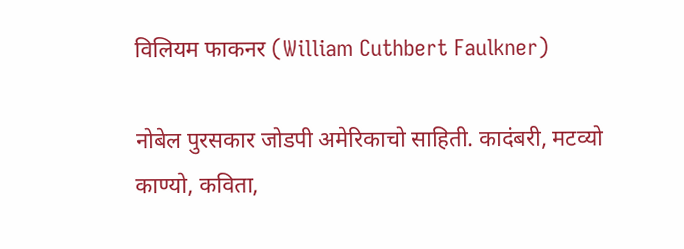विलियम फाक‌नर (William Cuthbert Faulkner)

नोबेल पुरसकार जोडपी अमेरिकाचो साहिती. कादंबरी, मटव्यो काण्यो, कविता,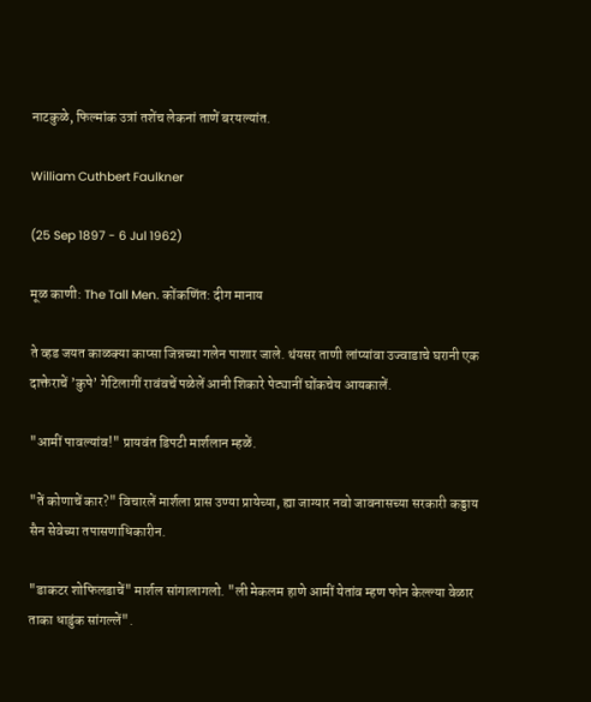नाटकुळे, फिल्मांक उत्रां तशेंच लेकनां ताणें बरयल्यांत.

William Cuthbert Faulkner

(25 Sep 1897 - 6 Jul 1962)

मूळ काणी: The Tall Men. कोंकणिंत: दीग मानाय

ते व्हड जयत काळक्या काप्सा जिन्नच्या गलेन पाशार जाले. थंयसर ताणी लांप्यांवा उज्वाडाचे घरानी एक दाक्तेराचें ’कुपे’ गेटिलागीं रावंवचें पळेलें आनी शिकारे पेट्यानीं घोंकचेय आयकालें.

"आमीं पावल्यांव!" प्रायवंत डिपटी मार्शलान म्हळें.

"तें कोणाचें कार?" विचारलें मार्शला प्रास उण्या प्रायेच्या, ह्या जाग्यार नवो जावनासच्या सरकारी कड्डाय सैन सेवेच्या तपासणाधिकारीन.

"डाकटर शोफिलडाचें" मार्शल सांगालागलो. "ली मेकलम हाणे आमीं येतांव म्हण फोन केल्ल्या वेळार ताका धाडुंक सांग‍ल्लें".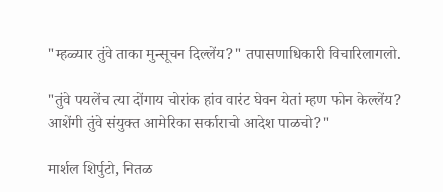"म्हळ्यार तुंवे ताका मुन्सूचन दिल्लेंय?" तपासणाधिकारी विचारिलागलो.

"तुंवे पयलेंच त्या दोंगाय चोरांक हांव वारंट घेवन येतां म्हण फोन केल्लेंय? आशेंगी तुंवे संयुक्त आमेरिका सर्काराचो आदेश पाळचो?"

मार्शल शिर्पुटो, नितळ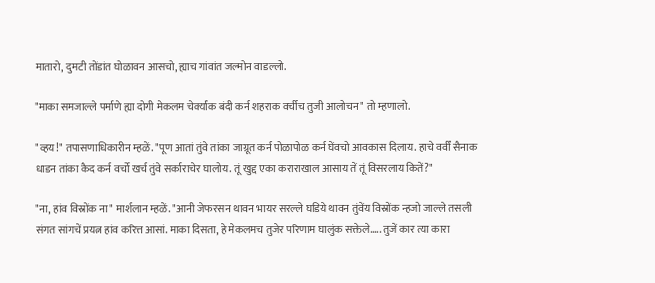मातारो, दुमटी तोंडांत घोळावन आसचो, ह्याच गांवांत जल्मोन वाड‍ल्लो.

"माका समजाल्ले पर्माणे ह्या दोगी मेकलम चेर्क्यांक बंदी कर्न शहराक वर्चीच तुजी आलोचन" तो म्हणालो.

"व्हय!" तपासणाधिकारीन म्हळें. "पूण आतां तुंवे तांका जाग्रूत कर्न पोळापोळ कर्न घेंवचो आवकास दिलाय. हाचे वर्वीं सैनाक धाडन तांका कैद कर्न वर्चो खर्च तुंवे सर्काराचेर घालोय. तूं खुद्द एका कराराखाल आसाय तें तूं विसरलाय कितें?"

"ना, हांव विस्रोंक ना" मार्शलान म्हळें. "आनी जेफर‌सन थावन भायर सर‌ल्ले घडिये थावन तुंवेंय विस्रोंक न्हजो जाल्ले तसली संगत सांगचें प्रयत्न हांव करित्त आसां. माका दिसता, हे मेकलम‍च तुजेर परिणाम घालुंक सक्तेले..... तुजें कार त्या कारा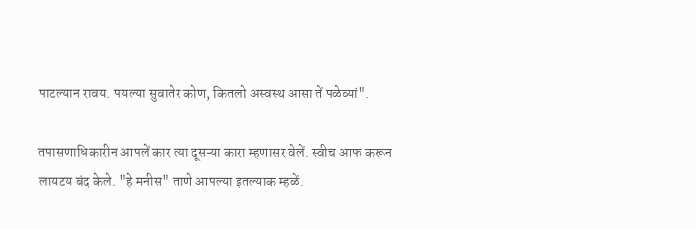पाटल्यान रावय. पयल्या सुवातेर कोण, कितलो अस्वस्थ आसा तें पळेव्यां".

तपासणाधिकारीन आपलें कार त्या दूसऱ्या कारा म्हणासर वेलें. स्वीच आफ करून लायट‍य बंद केले. "हे मनीस" ताणे आपल्या इतल्याक म्हळें.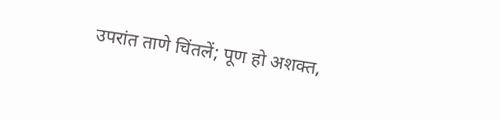उपरांत ताणे चिंतलें; पूण हो अशक्त,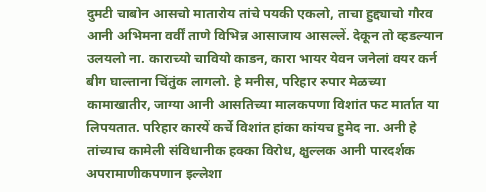दुमटी चाबोन आसचो मातारो‍य तांचे पयकी एकलो, ताचा हुद्द्याचो गौरव आनी अभिमना वर्वीं ताणे विभिन्न आसाजाय आस‍ल्लें. देकून तो व्हडल्यान उलयलो ना. काराच्यो चावियो काडन, कारा भायर येवन जनेलां वयर कर्न बीग घाल्ताना चिंतुंक लागलो. हे मनीस, परिहार रुपार मेळच्या कामाखातीर, जाग्या आनी आसतिच्या मालकपणा विशांत फट मार्तात या लिपयतात. परिहार कार‍यें कर्चे विशांत हांका कांयच हुमेद ना. अनी हे तांच्याच कामेली संविधानीक हक्का विरोध, क्षुल्लक आनी पारदर्शक अपरामाणीक‍पणान इल्लेशा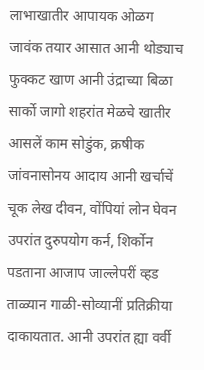लाभाखातीर आपायक ओळग जावंक तयार आसात आनी थोड्याच फुक्कट खाण आनी उंद्राच्या बिळा सार्को जागो शहरांत मेळचे खातीर आसलें काम सोडुंक, क्रषीक जांवनासोन‍य आदाय आनी खर्चाचें चूक लेख दीवन, वोंपियां लोन घेवन उपरांत दुरुपयोग कर्न, शिर्कोन पडताना आजाप जाल्लेपरीं व्हड ताळ्यान गाळी-सोव्यानीं प्रतिक्रीया दाकायतात. आनी उपरांत ह्या वर्वी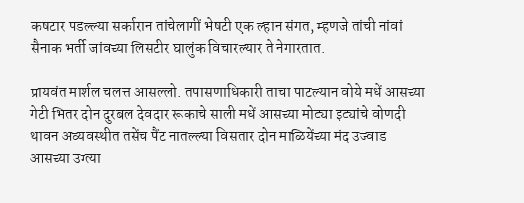कषटार पड‍ल्ल्या सर्कारान तांचेलागीं भेषटी एक ल्हान संगत, म्हणजे तांची नांवां सैनाक भर्ती जांवच्या लिसटीर घालुंक विचारल्यार ते नेगार‍तात.

प्रायवंत मार्शल चलत्त आस‍ल्लो. तपासणाधिकारी ताचा पाटल्यान वोये मधें आसच्या गेटी भितर दोन दुरबल देवदार रूकाचे साली मधें आसच्या मोट्या इट्यांचे वोणदी थावन अव्यवस्थीत तसेंच पैंट नात‍ल्ल्या विसतार दोन माळियेंच्या मंद उज्वाड आसच्या उग्त्या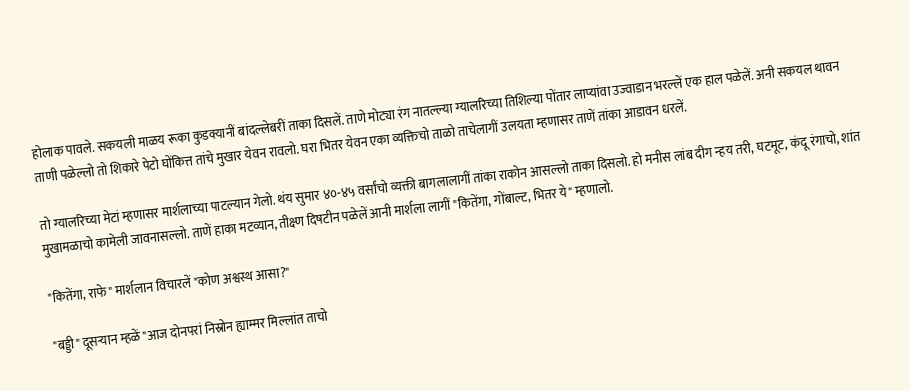होलाक पावले. सकयली माळय रूका कुडक्यानीं बांद‍ल्लेबरीं ताका दिसलें. ताणे मोट्या रंग नात‍ल्ल्या ग्यालरिच्या तिशिल्या पोंतार लाप्यांवा उज्वाडान भर‌ल्लें एक हाल पळेलें. अनी सकयल थावन ताणी पळेल्लो तो शिकारे पेटो घोंकित्त तांचे मुखार येवन रावलो. घरा भितर येवन एका व्यक्तिचो ताळो ताचेलागीं उलयता म्हणासर ताणें तांका आडावन धरलें.

तो ग्यालरिच्या मेटां म्हणासर मार्शलाच्या पाटल्यान गेलो. थंय सुमार ४०-४५ वर्सांचो व्यक्ती बागलालागीं तांका राकोन आस‍ल्लो ताका दिसलो. हो मनीस लांब दीग न्हय तरी, घट‍मूट, कंदू रंगाचो, शांत मुखामळाचो कामेली जावनास‍ल्लो. ताणें हाका मटव्यान, तीक्ष्ण दिषटीन पळेलें आनी मार्शला लागीं "कितेंगा, गोंबाल्ट, भितर ये" म्हणालो.

"कितेंगा, राफे" मार्शलान विचारलें "कोण अश्वस्थ आसा?"

"बड्डी" दूसऱ्यान म्हळें "आज दोनपरां निस्रोन ह्याम्मर मिल्लांत ताचो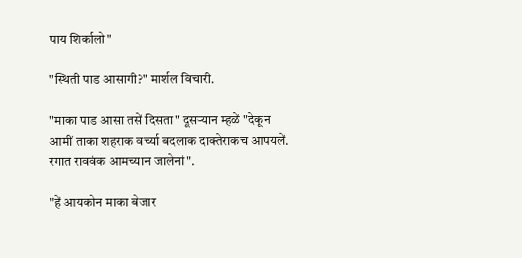पाय शिर्कालो"

"स्थिती पाड आसागी?" मार्शल विचारी.

"माका पाड आसा तसें दिसता" दूसऱ्यान म्हळें "देकून आमीं ताका शहराक वर्च्या बदलाक दाक्तेराक‍च आपयलें. रगात राववंक आमच्यान जालेनां".

"हें आयकोन माका बेजार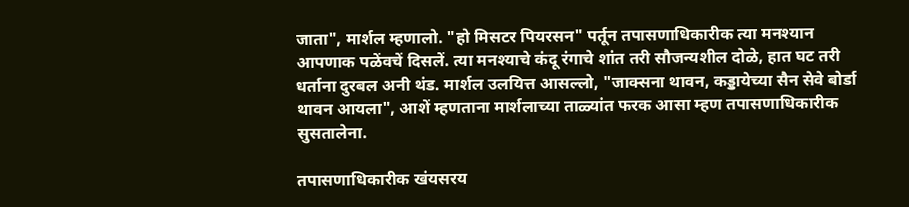जाता", मार्शल म्हणालो. "हो मिसटर पियर‌सन" पर्तून तपासणाधिकारीक त्या मनश्यान आपणाक पळेंवचें दिसलें. त्या मनश्याचे कंदू रंगाचे शांत तरी सौजन्यशील दोळे, हात घट तरी धर्ताना दुरबल अनी थंड. मार्शल उलयित्त आस‍ल्लो, "जाक्सना थावन, कड्डायेच्या सैन सेवे बोर्डा थावन आयला", आशें म्हणताना मार्शलाच्या ताळ्यांत फरक आसा म्हण तपासणाधिकारीक सुसतालेना.

तपासणाधिकारीक खंयसर‌य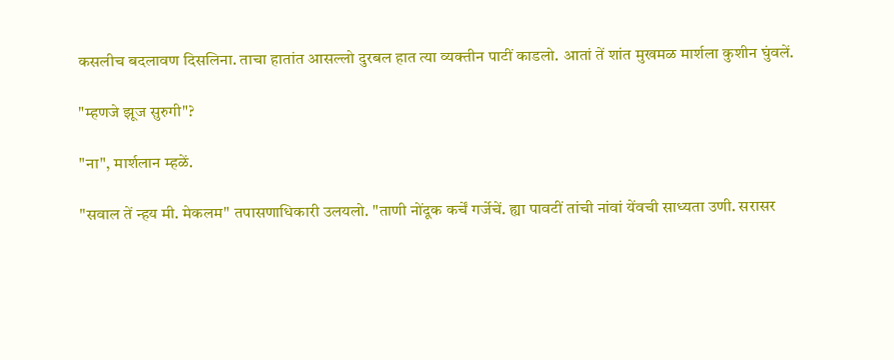कसलीच बदलावण दिसलिना. ताचा हातांत आस‍ल्लो दुरबल हात त्या व्यक्तीन पाटीं काडलो. आतां तें शांत मुखमळ मार्शला कुशीन घुंवलें.

"म्हणजे झूज सुरुगी"?

"ना", मार्शलान म्हळें.

"सवाल तें न्हय मी. मेकलम" तपासणाधिकारी उलयलो. "ताणी नोंदूक कर्चें गर्जेचें. ह्या पावटीं तांची नांवां येंवची साध्यता उणी. सरासर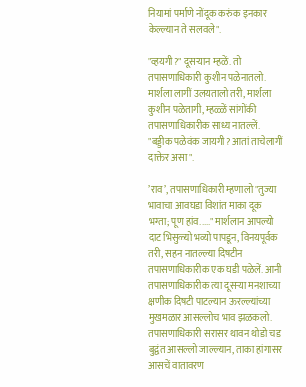नियामां पर्माणे नोंदूक करुंक इनकार केल्ल्यान ते सलवले".

"व्हय‍गी?" दूसऱ्यान म्हळें. तो तपासणाधिकारी कुशीन पळेनातलो. मार्शला लागीं उलयतालो तरी, मार्शला कुशीन पळेतागी, म्हळ्ळें सांगोंकी तपासणाधिकारीक साध्य नात‍ल्लें. "बड्डीक पळेवंक जाय‍गी? आतां ताचेलागीं दाक्तेर असा".

’राव’, तपासणाधिकारी म्हणालो "तुज्या भावाचा आवघडा विशांत माका दूक भग्ता; पूण हांव....." मार्शलान आपल्यो दाट भिसुळ्यो भव्यो पापडून, विनय‍पूर्वक तरी, सहन नात‍ल्ल्या दिषटीन तपासणाधिकारीक एक घडी पळेलें. आनी तपासणाधिकारीक त्या दूसऱ्या मनशाच्या क्षणीक दिषटी पाटल्यान ऊर‌ल्ल्यांच्या मुखमळार आस‍ल्लोच भाव झळकलो. तपासणाधिकारी सरासर थावन थोडो चड बुद्वंत आस‍ल्लो जाल्ल्यान, ताका हांगासर आसचें वातावरण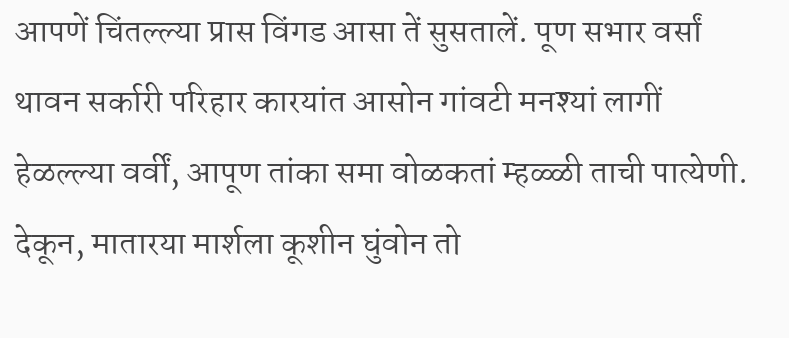आपणें चिंत‍ल्ल्या प्रास विंगड आसा तें सुसतालें. पूण सभार वर्सां थावन सर्कारी परिहार कार‍यांत आसोन गांवटी मनश्यां लागीं हेळ‍ल्ल्या वर्वीं, आपूण तांका समा वोळकतां म्हळ्ळी ताची पात्येणी. देकून, मातार‍या मार्शला कूशीन घुंवोन तो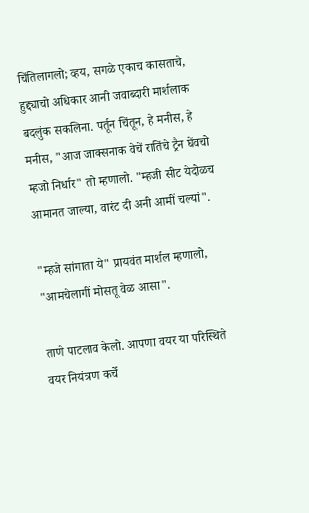चिंतिलागलो; व्हय, सगळे एकाच कासताचे, हुद्द्याचो अधिकार आनी जवाब्दारी मार्शलाक बदलुंक सकलिना. पर्तून चिंतून, हे मनीस, हे मनीस, "आज जाक्सनाक वेचें रातिंचे ट्रैन घेंवचो म्हजो निर्धार" तो म्हणालो. "म्हजी सीट येदोळ‍च आमानत जाल्या, वारंट दी अनी आमीं चल्यां".

"म्हजे सांगाता ये" प्रायवंत मार्शल म्हणालो, "आमचेलागीं मोसतू वेळ आसा".

ताणे पाटलाव केलो. आपणा वयर या परिस्थिते वयर नियंत्रण कर्चे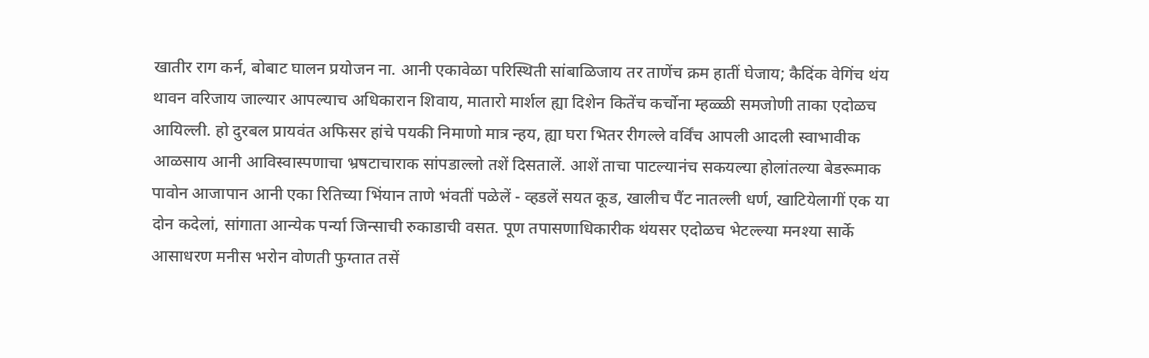खातीर राग कर्न, बोबाट घालन प्रयोजन ना. आनी एकावेळा परिस्थिती सांबाळिजाय तर ताणेंच क्रम हातीं घेजाय; कैदिंक वेगिंच थंय थावन वरिजाय जाल्यार आपल्याच अधिकारान शिवाय, मातारो मार्शल ह्या दिशेन कितेंच कर्चोना म्हळ्ळी समजोणी ताका एदोळ‍च आयिल्ली. हो दुरबल प्रायवंत अफिसर हांचे पयकी निमाणो मात्र न्हय, ह्या घरा भितर रीग‍ल्ले वर्विंच आपली आदली स्वाभावीक आळसाय आनी आविस्वास्पणाचा भ्रषटाचाराक सांपडाल्लो तशें दिसतालें. आशें ताचा पाटल्यान‍ंच सकयल्या होलांतल्या बेड‍रूमाक पावोन आजापान आनी एका रितिच्या भिंयान ताणे भंवतीं पळेलें - व्हडलें सयत कूड, खालीच पैंट नात‍ल्ली धर्ण, खाटियेलागीं एक या दोन कदेलां, सांगाता आन्येक पर्न्या जिन्साची रुकाडाची वसत. पूण तपासणाधिकारीक थंयसर एदोळ‍च भेट‍ल्ल्या मनश्या सार्के आसाधरण मनीस भरोन वोणती फुग्तात तसें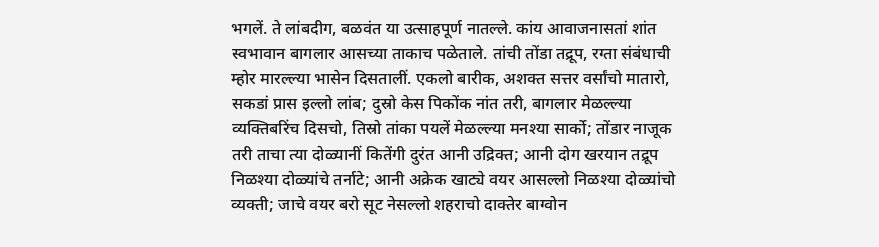भगलें. ते लांब‍दीग, बळवंत या उत्साह‍पूर्ण नात‍ल्ले. कांय आवाज‍नासतां शांत स्वभावान बागलार आसच्या ताकाच पळेताले. तांची तोंडा तद्रूप, रग्ता संबंधाची म्होर मार‌ल्ल्या भासेन दिसतालीं. एकलो बारीक, अशक्त सत्तर वर्सांचो मातारो, सकडां प्रास इल्लो लांब; दुस्रो केस पिकोंक नांत तरी, बागलार मेळ‍ल्ल्या व्यक्तिबरिंच दिसचो, तिस्रो तांका पयलें मेळ‍ल्ल्या मनश्या सार्को; तोंडार नाजूक तरी ताचा त्या दोळ्यानीं कितेंगी दुरंत आनी उद्रिक्त; आनी दोग खर‍यान तद्रूप निळश्या दोळ्यांचे तर्नाटे; आनी अक्रेक खाट्ये वयर आस‍ल्लो निळश्या दोळ्यांचो व्यक्ती; जाचे वयर बरो सूट नेस‍ल्लो शहराचो दाक्तेर बाग्वोन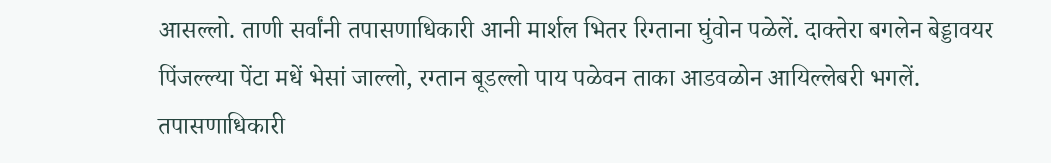आस‍ल्लो. ताणी सर्वांनी तपासणाधिकारी आनी मार्शल भितर रिग्ताना घुंवोन पळेलें. दाक्तेरा बगलेन बेड्डावयर पिंज‍ल्ल्या पेंटा मधें भेसां जाल्लो, रग्तान बूड‍ल्लो पाय पळेवन ताका आडवळोन आयिल्लेबरी भगलें. तपासणाधिकारी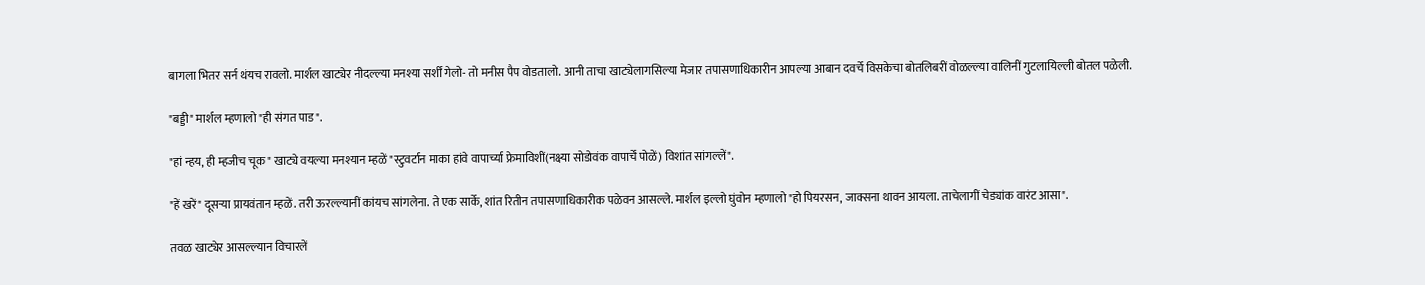बागला भितर सर्न थंयच रावलो. मार्शल खाट्येर नीद‍ल्ल्या मनश्या सर्शीं गेलो- तो मनीस पैप वोडतालो. आनी ताचा खाट्येलागसिल्या मेजार तपासणाधिकारीन आपल्या आबान दवर्चे विसकेचा बोतलिबरीं वोळ‍ल्ल्या वालिनीं गुटलायिल्ली बोतल पळेली.

"बड्डी" मार्शल म्हणालो "ही संगत पाड".

"हां न्हय, ही म्हजीच चूक" खाट्ये वयल्या मनश्यान म्हळें "स्टुवर्टान माका हांवे वापार्च्या फ्रेमाविशीं(नक्ष्या सोडोवंक वापार्चें पोळें) विशांत सांग‍ल्लें".

"हें खरें" दूसऱ्या प्रायवंतान म्हळें. तरी ऊर‌ल्ल्यानीं कांयच सांगलेना. ते एक सार्के, शांत रितीन तपासणाधिकारीक पळेवन आस‍ल्ले. मार्शल इल्लो घुंवोन म्हणालो "हो पियर‌सन, जाक्सना थावन आयला. ताचेलागीं चेड्यांक वारंट आसा".

तवळ खाट्येर आस‍ल्ल्यान विचारलें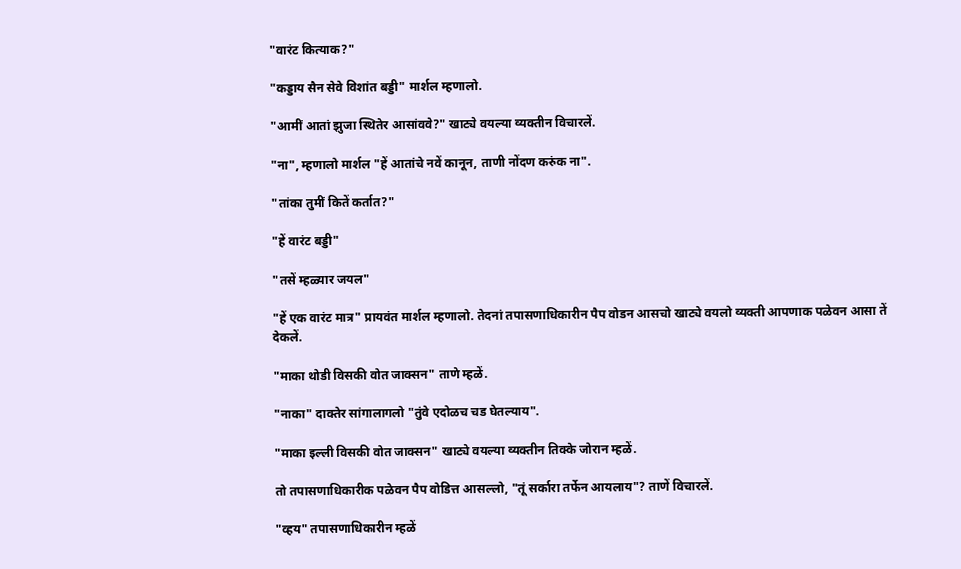"वारंट कित्याक?"

"कड्डाय सैन सेवे विशांत बड्डी" मार्शल म्हणालो.

"आमीं आतां झुजा स्थितेर आसांव‍वे?" खाट्ये वयल्या व्यक्तीन विचारलें.

"ना", म्हणालो मार्शल "हें आतांचे नवें कानून, ताणी नोंदण करुंक ना".

"तांका तुमीं कितें कर्तात?"

"हें वारंट बड्डी"

"तसें म्हळ्यार जयल"

"हें एक वारंट मात्र" प्रायवंत मार्शल म्हणालो. तेदनां तपासणाधिकारीन पैप वोडन आसचो खाट्ये वयलो व्यक्ती आपणाक पळेवन आसा तें देकलें.

"माका थोडी विसकी वोत जाक्सन" ताणे म्हळें.

"नाका" दाक्तेर सांगालागलो "तुंवे एदोळ‍च चड घेतल्याय".

"माका इल्ली विसकी वोत जाक्सन" खाट्ये वयल्या व्यक्तीन तिक्के जोरान म्हळें.

तो तपासणाधिकारीक पळेवन पैप वोडित्त आस‍ल्लो, "तूं सर्कारा तर्फेन आयलाय"? ताणें विचारलें.

"व्हय" तपासणाधिकारीन म्हळें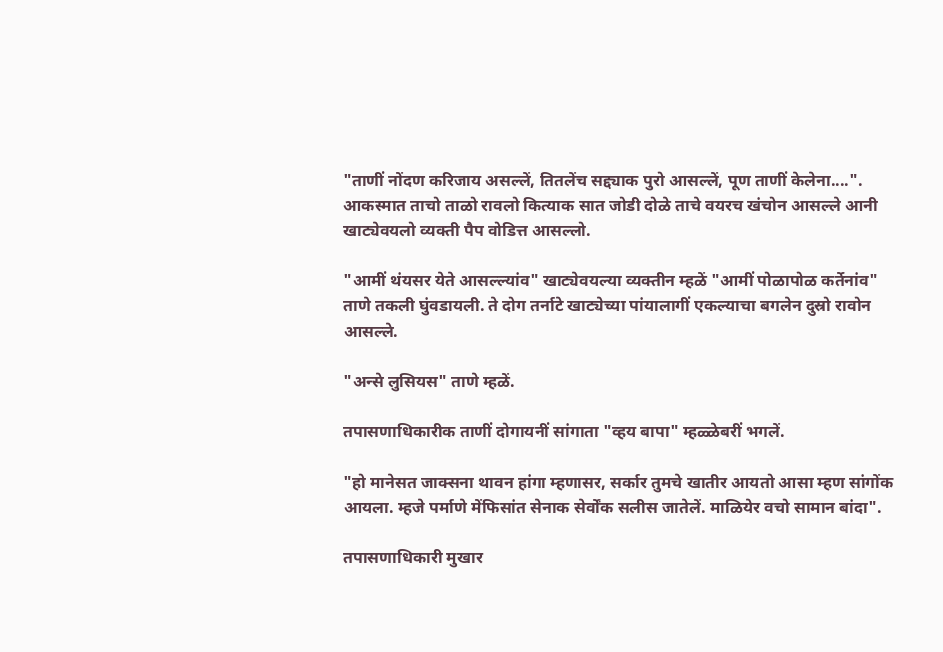"ताणीं नोंदण करिजाय अस‍ल्लें, तितलेंच सद्द्याक पुरो आस‍ल्लें, पूण ताणीं केलेना....". आकस्मात ताचो ताळो रावलो कित्याक सात जोडी दोळे ताचे वयर‌च खंचोन आस‍ल्ले आनी खाट्येवयलो व्यक्ती पैप वोडित्त आस‍ल्लो.

"आमीं थंयसर येते आस‍ल्ल्यांव" खाट्येवयल्या व्यक्तीन म्हळें "आमीं पोळापोळ कर्तेनांव" ताणे तकली घुंवडायली. ते दोग तर्नाटे खाट्येच्या पांयालागीं एकल्याचा बगलेन दुस्रो रावोन आस‍ल्ले.

"अन्से लुसियस" ताणे म्हळें.

तपासणाधिकारीक ताणीं दोगायनीं सांगाता "व्हय बापा" म्हळ्ळेबरीं भगलें.

"हो मानेसत जाक्सना थावन हांगा म्हणासर, सर्कार तुमचे खातीर आयतो आसा म्हण सांगोंक आयला. म्हजे पर्माणे मेंफिसांत सेनाक सेर्वोंक सलीस जातेलें. माळियेर वचो सामान बांदा".

तपासणाधिकारी मुखार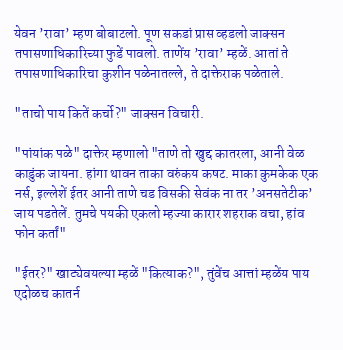येवन ’रावा’ म्हण बोबाटलो. पूण सकडां प्रास व्हडलो जाक्सन तपासणाधिकारिच्या फुडें पावलो. ताणेंय ’रावा’ म्हळें. आतां ते तपासणाधिकारिचा कुशीन पळेनात‍ल्ले, ते दाक्तेराक पळेताले.

"ताचो पाय कितें कर्चो?" जाक्सन विचारी.

"पांयांक पळे" दाक्तेर म्हणालो "ताणे तो खुद्द कातरला, आनी वेळ काडुंक जायना. हांगा थावन ताका वरुंक‍य कषट. माका कुमकेक एक नर्स, इल्लेशें ईतर आनी ताणे चड विसकी सेवंक ना तर ’अनसतेटीक’ जाय पडतेलें. तुमचे पयकी एकलो म्हज्या कारार शहराक वचा, हांव फोन कर्तां"

"ईतर?" खाट्येवयल्या म्हळें "कित्याक?", तुंवेंच आत्तां म्हळेंय पाय एदोळ‍च कातर्न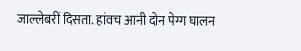जाल्लेबरीं दिसता. हांव‍च आनी दोन पेग्ग घालन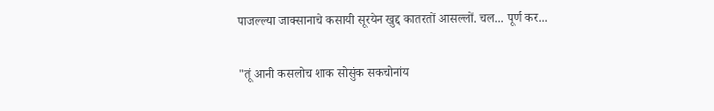पाज‍ल्ल्या जाक्सानाचे कसायी सूर‍येन खुद्द कातर‍तों आस‍ल्लों. चल... पूर्ण कर...

"तूं आनी कसलोच शाक सोसुंक सकचोनांय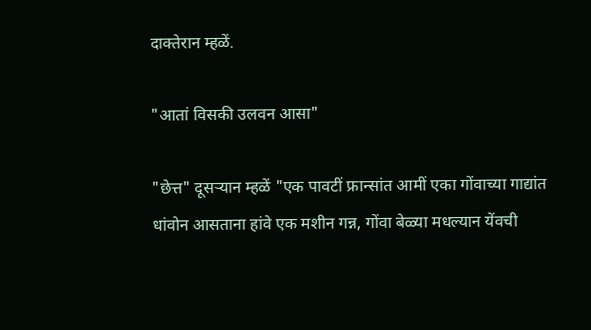दाक्तेरान म्हळें.

"आतां विसकी उलवन आसा"

"छेत्त" दूसऱ्यान म्हळें "एक पावटीं फ्रान्सांत आमीं एका गोंवाच्या गाद्यांत धांवोन आसताना हांवे एक मशीन गन्न, गोंवा बेळ्या मधल्यान येंवची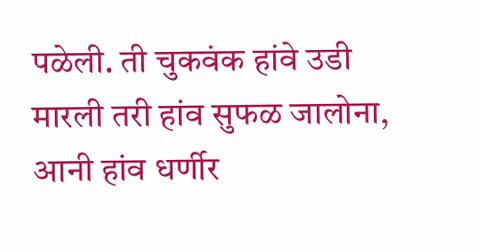पळेली. ती चुकवंक हांवे उडी मारली तरी हांव सुफळ जालोना, आनी हांव धर्णीर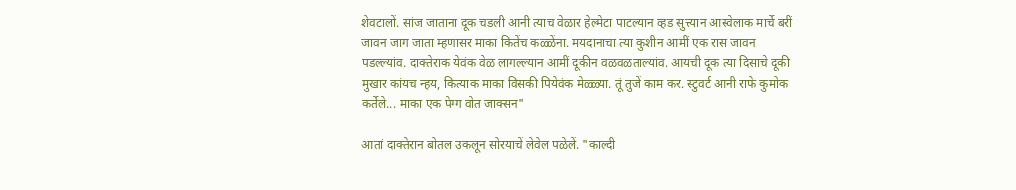शेवटालों. सांज जाताना दूक चडली आनी त्याच वेळार हेल्मेटा पाटल्यान व्हड सुत्त्यान आस्वेलाक मार्चे बरीं जावन जाग जाता म्हणासर माका कितेंच कळ्ळेंना. मयदानाचा त्या कुशीन आमीं एक रास जावन पड‍ल्ल्यांव. दाक्तेराक येवंक वेळ लाग‍ल्ल्यान आमीं दूकीन वळवळताल्यांव. आयची दूक त्या दिसाचे दूकी मुखार कांयच न्हय, कित्याक माका विसकी पियेवंक मेळ्ळ्या. तूं तुजें काम कर. स्टुवर्ट आनी राफे कुमोक कर्तेले... माका एक पेग्ग वोत जाक्सन"

आतां दाक्तेरान बोतल उकलून सोर‍याचें लेवेल पळेलें. "काल्दी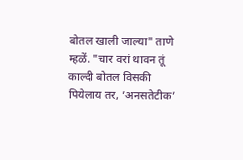बोतल खाली जाल्या" ताणे म्हळें. "चार वरां थावन तूं काल्दी बोतल विसकी पियेलाय तर, ’अनसतेटीक’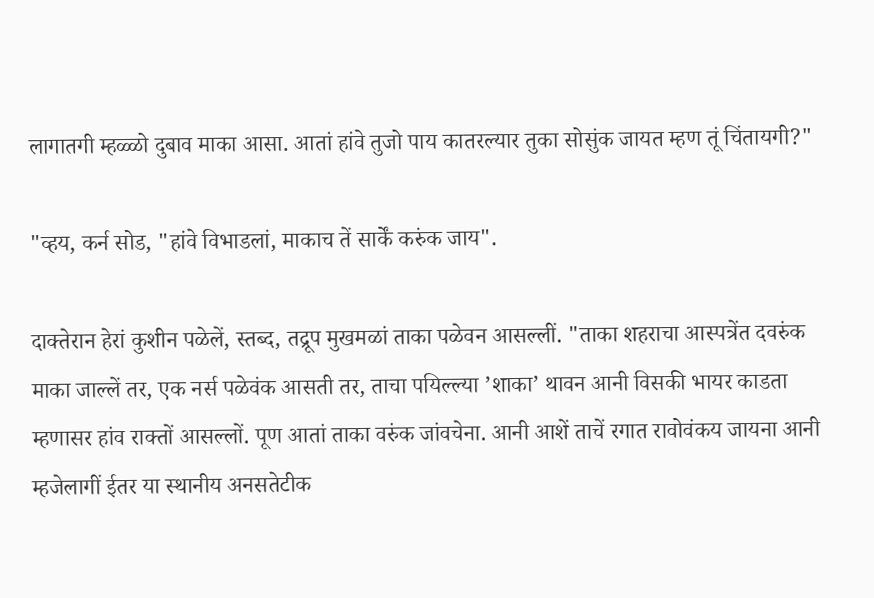लागात‍गी म्हळ्ळो दुबाव माका आसा. आतां हांवे तुजो पाय कातर‍ल्यार तुका सोसुंक जायत म्हण तूं चिंतायगी?"

"व्हय, कर्न सोड, "हांवे विभाडलां, माकाच तें सार्कें करुंक जाय".

दाक्तेरान हेरां कुशीन पळेलें, स्तब्द, तद्रूप मुखमळां ताका पळेवन आस‍ल्लीं. "ताका शहराचा आस्पत्रेंत दवरुंक माका जाल्लें तर, एक नर्स पळेवंक आसती तर, ताचा पयिल्ल्या ’शाका’ थावन आनी विसकी भायर काडता म्हणासर हांव राक्तों आस‍ल्लों. पूण आतां ताका वरुंक जांवचेना. आनी आशें ताचें रगात रावोवंक‍य जायना आनी म्हजेलागीं ईतर या स्थानीय अनसतेटीक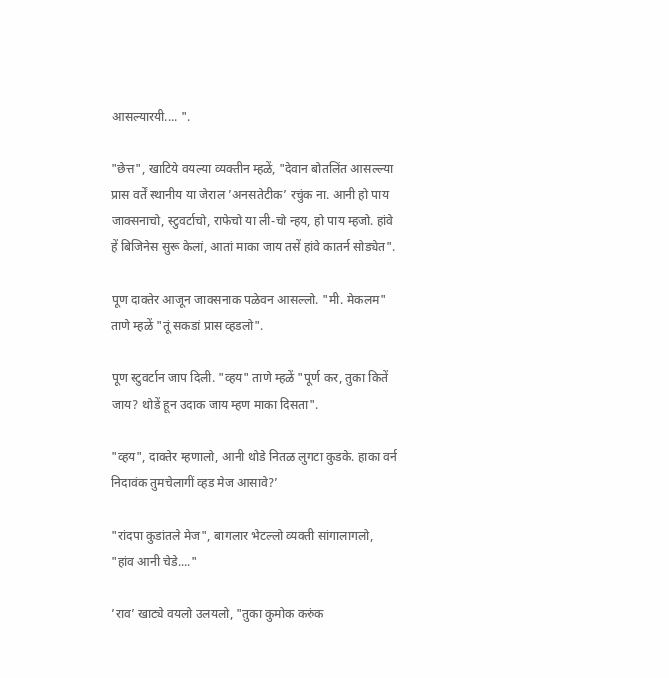आसल्यार‌यी.... ".

"छेत्त", खाटिये वयल्या व्यक्तीन म्हळें, "देवान बोतलिंत आस‍ल्ल्या प्रास वर्तें स्थानीय या जेराल ’अनसतेटीक’ रचुंक ना. आनी हो पाय जाक्सनाचो, स्टुवर्टाचो, राफेचो या ली-चो न्हय, हो पाय म्हजो. हांवे हें बिजिनेस सुरू केलां, आतां माका जाय तसें हांवे कातर्न सोड्येत".

पूण दाक्तेर आजून जाक्सनाक पळेवन आस‍ल्लो. "मी. मेकलम" ताणे म्हळें "तूं सकडां प्रास व्हडलो".

पूण स्टुवर्टान जाप दिली. "व्हय" ताणे म्हळें "पूर्ण कर, तुका कितें जाय? थोडें हून उदाक जाय म्हण माका दिसता".

"व्हय", दाक्तेर म्हणालो, आनी थोडे नितळ लुगटा कुडके. हाका वर्न निदावंक तुमचेलागीं व्हड मेज आसावे?’

"रांदपा कुडांतले मेज", बागलार भेट‍ल्लो व्यक्ती सांगालागलो, "हांव आनी चेडे...."

’राव’ खाट्ये वयलो उलयलो, "तुका कुमोक करुंक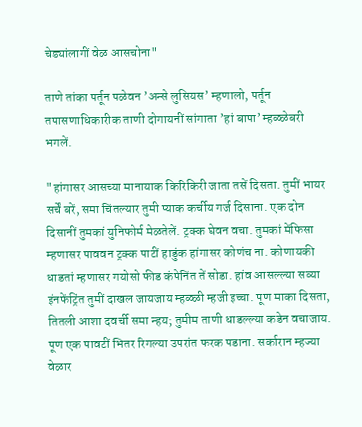चेड्यांलागीं वेळ आसचोना"

ताणे तांका पर्तून पळेवन ’अन्से लुसियस’ म्हणालो, पर्तून तपासणाधिकारीक ताणी दोगायनीं सांगाता ’हां बापा’ म्हळ्ळेबरी भगलें.

"हांगासर आसच्या मानायाक किरिकिरी जाता तसें दिसता. तुमीं भायर सर्चें बरें, समा चिंतल्यार तुमी प्याक कर्चीय गर्ज दिसाना. एक दोन दिसानीं तुमकां युनिफोर्म मेळतेलें. ट्रक्क घेवन वचा. तुमकां मेंफिसा म्हणासर पाववन ट्रक्क पाटीं हाडुंक हांगासर कोण‍ंच ना. कोणायकी धाडतां म्हणासर गयोसो फीड कंपेनिंत तें सोडा. हांव आस‍ल्ल्या सव्या इंन‍फेंट्रिंत तुमीं दाखल जायजाय म्हळ्ळी म्हजी इच्चा. पूण माका दिसता, तितली आशा दवर्ची समा न्हय; तुमीम ताणी धाड‍ल्ल्या कडेन वचाजाय. पूण एक पावटीं भितर रिगल्या उपरांत फरक पडाना. सर्कारान म्हज्या वेळार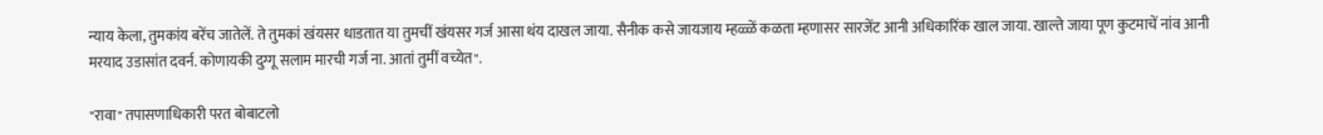न्याय केला, तुमकांय बरेंच जातेलें. ते तुमकां खंयसर धाडतात या तुमचीं खंयसर गर्ज आसा थंय दाखल जाया. सैनीक कसे जायजाय म्हळ्ळें कळता म्हणासर सार‍जेंट आनी अधिकारिंक खाल जाया. खाल्ते जाया पूण कुटमाचें नांव आनी मर‍याद उडासांत दवर्न. कोणायकी दुग्गू सलाम मार‍ची गर्ज ना. आतां तुमीं वच्येत".

"रावा" तपासणाधिकारी परत बोबाटलो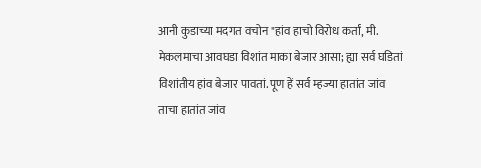आनी कुडाच्या मदगत वचोन "हांव हाचो विरोध कर्तां, मी. मेकलमाचा आवघडा विशांत माका बेजार आसा; ह्या सर्व घडितां विशांतीय हांव बेजार पावतां. पूण हें सर्व म्हज्या हातांत जांव ताचा हातांत जांव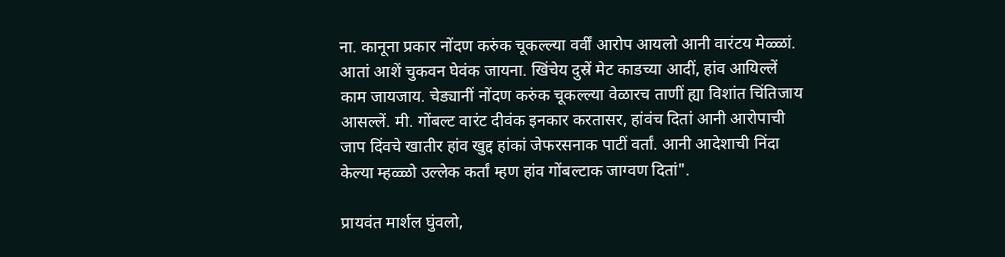ना. कानूना प्रकार नोंदण करुंक चूक‍ल्ल्या वर्वीं आरोप आयलो आनी वारंट‍य मेळ्ळां. आतां आशें चुकवन घेवंक जायना. खिंचेय दुस्रें मेट काडच्या आदीं, हांव आयिल्लें काम जायजाय. चेड्यानीं नोंदण करुंक चूक‍ल्ल्या वेळार‌च ताणीं ह्या विशांत चिंतिजाय आस‍ल्लें. मी. गोंबल्ट वारंट दीवंक इनकार कर‍तासर, हांव‍ंच दितां आनी आरोपाची जाप दिंवचे खातीर हांव खुद्द हांकां जेफर‌सनाक पाटीं वर्तां. आनी आदेशाची निंदा केल्या म्हळ्ळो उल्लेक कर्तां म्हण हांव गोंबल्टाक जाग्वण दितां".

प्रायवंत मार्शल घुंवलो,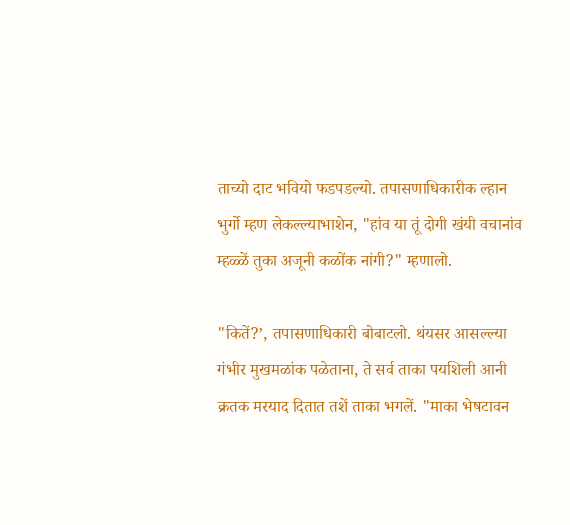ताच्यो दाट भवियो फडपडल्यो. तपासणाधिकारीक ल्हान भुर्गो म्हण लेक‍ल्ल्याभाशेन, "हांव या तूं दोगी खंयी वचानांव म्हळ्ळें तुका अजूनी कळोंक नांगी?" म्हणालो.

"कितें?’, तपासणाधिकारी बोबाटलो. थंयसर आस‍ल्ल्या गंभीर मुखमळांक पळेताना, ते सर्व ताका पयशिली आनी क्रतक मर‍याद दितात तशें ताका भगलें. "माका भेषटावन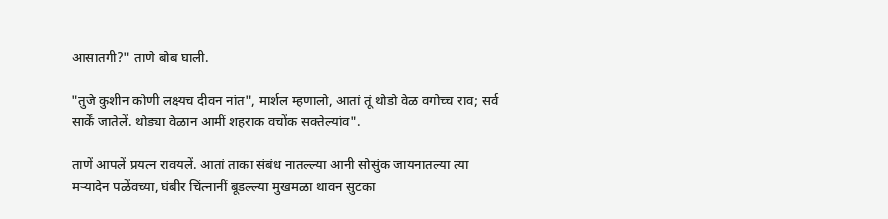आसात‍गी?" ताणे बोब घाली.

"तुजे कुशीन कोणी लक्ष्यच दीवन नांत", मार्शल म्हणालो, आतां तूं थोडो वेळ वगोच्च राव; सर्व सार्कें जातेलें. थोड्या वेळान आमीं शहराक वचोंक सक्तेल्यांव".

ताणें आपलें प्रयत्न रावयलें. आतां ताका संबंध नात‍ल्ल्या आनी सोसुंक जायनातल्या त्या मऱ्यादेन पळेंवच्या, घंबीर चिंत्नानीं बूड‍ल्ल्या मुखमळा थावन सुटका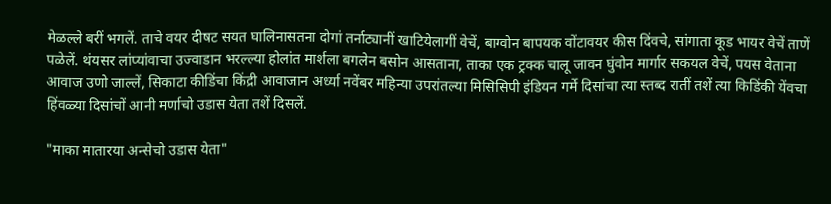मेळ‍ल्ले बरीं भगलें. ताचे वयर दीषट सयत घालिनासतना दोगां तर्नाट्यानीं खाटियेलागीं वेचें, बाग्वोन बापयक वोंटावयर कीस दिंवचे, सांगाता कूड भायर वेचें ताणें पळेलें. थंयसर लांप्यांवाचा उज्वाडान भर‌ल्ल्या होलांत मार्शला बगलेन बसोन आसताना, ताका एक ट्रक्क चालू जावन घुंवोन मार्गार सकयल वेचें, पयस वेताना आवाज उणो जाल्लें, सिकाटा कीडिंचा किंद्री आवाजान अर्ध्या नवेंबर महिन्या उपरांतल्या मिसिसिपी इंडियन गर्मे दिसांचा त्या स्तब्द रातीं तशें त्या किडिंकी येंवचा हिंवळ्या दिसांचों आनी मर्णाचो उडास येता तशें दिसलें.

"माका मातार‍या अन्सेचो उडास येता"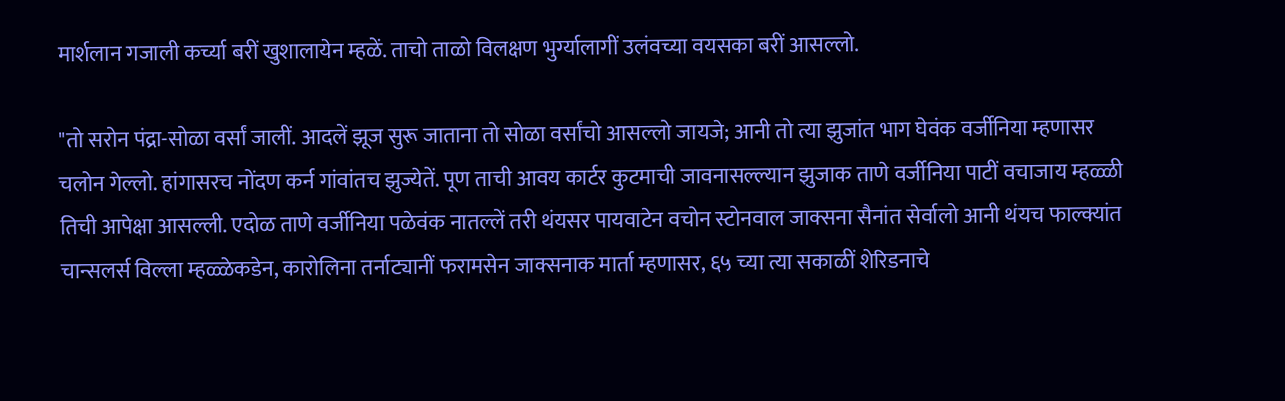मार्शलान गजाली कर्च्या बरीं खुशालायेन म्हळें. ताचो ताळो विलक्षण भुर्ग्यालागीं उलंवच्या वयसका बरीं आस‍ल्लो.

"तो सरोन पंद्रा-सोळा वर्सां जालीं. आदलें झूज सुरू जाताना तो सोळा वर्सांचो आस‍ल्लो जायजे; आनी तो त्या झुजांत भाग घेवंक वर्जीनिया म्हणासर चलोन गेल्लो. हांगासर‌च नोंदण कर्न गांवांत‍च झुज्येतें. पूण ताची आवय कार्टर कुटमाची जावनास‍ल्ल्यान झुजाक ताणे वर्जीनिया पाटीं वचाजाय म्हळ्ळी तिची आपेक्षा आस‍ल्ली. एदोळ ताणे वर्जीनिया पळेवंक नात‍ल्लें तरी थंयसर पाय‍वाटेन वचोन स्टोन‍वाल जाक्सना सैनांत सेर्वालो आनी थंयच फाल्क्यांत चान्स‍लर्स विल्ला म्हळ्ळेकडेन, कारोलिना तर्नाट्यानीं फरामसेन जाक्सनाक मार्ता म्हणासर, ६५ च्या त्या सकाळीं शेरिडनाचे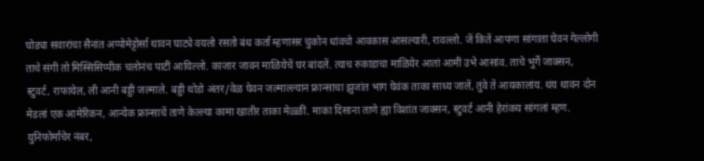घोड्या सवारांचा सैनांत अप्पोमेट्टोर्सा थावन घाट्ये वयलो रसतो बंध कर्ता म्हणासर चुकोन धांवचो आवकास आसल्यारी, राव‍ल्लो. जें कितें आपणा सांगाता घेवन गेल्लोगी ताचे संगी तो मिस्सिसिप्पीक चलोन‍ंच पाटीं आयिल्लो. काजार जावन माळियेचें घर बांदलें. त्याच रुकाडाचा माळियेर आतां आमीं उभे आसांव. ताचे भुर्गे जाक्सन, स्टुवर्ट, राफायेल, ली आनी बड्डी जल्माले. बड्डी थोडो अंतर/वेळ घेवन जल्माल्ल्यान फ्रान्साचा झुजांत भाग घेवंक ताका साध्य जालें, तुंवे तें आयकालांय. थंय थावन दोन मेडलां एक आमेरिकन, आन्येक फ्रान्साचें ताणे केल्ल्या कामा खातीर ताका मेळ्ळीं. माका दिसाना ताणे ह्या विशांत जाक्सन, स्टुवर्ट आनी हेरांक‍य सांगलां म्हण. युनिफोर्माचेर नंबर,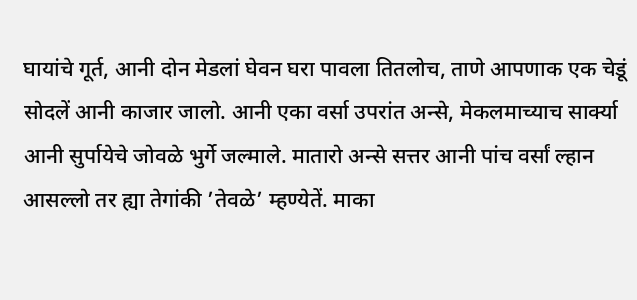घायांचे गूर्त, आनी दोन मेडलां घेवन घरा पावला तितलोच, ताणे आपणाक एक चेडूं सोदलें आनी काजार जालो. आनी एका वर्सा उपरांत अन्से, मेकलमाच्याच सार्क्या आनी सुर्पायेचे जोवळे भुर्गे जल्माले. मातारो अन्से सत्तर आनी पांच वर्सां ल्हान आस‍ल्लो तर ह्या तेगांकी ’तेवळे’ म्हण्येतें. माका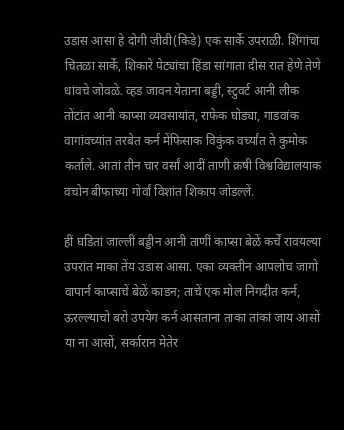उडास आसा हे दोगी जीवी(किडे) एक सार्के उपराळी. शिंगांचा चितळा सार्के, शिकारे पेट्यांचा हिंडा सांगाता दीस रात हेणे तेणे धांवचे जोवळे. व्हड जावन येताना बड्डी, स्टुवर्ट आनी लीक तोंटांत आनी काप्सा व्यवसायांत, राफेक घोड्या, गाडवांक वागांवच्यांत तरबेत कर्न मेंफिसाक विकुंक वर्च्यांत ते कुमोक कर्ताले. आतां तीन चार वर्सां आदीं ताणी क्रषी विश्वविद्यालयाक वचोन बीफाच्या गोर्वां विशांत शिकाप जोड‍ल्लें.

हीं घडितां जाल्लीं बड्डीन आनी ताणीं काप्सा बेळें कर्चें रावयल्या उपरांत माका तेंय उडास आसा. एका व्यक्तीन आपलोच जागो वापार्न काप्साचें बेळें काडन; ताचें एक मोल निगदीत कर्न, ऊर‌ल्ल्याचो बरो उपयेग कर्न आसताना ताका तांकां जाय आसों या ना आसों, सर्कारान मेतेर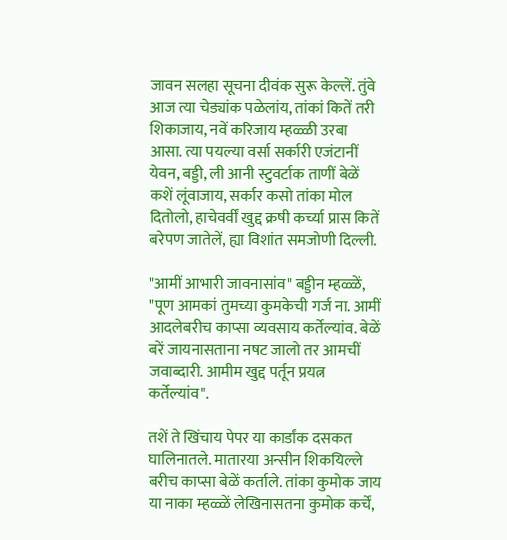जावन सलहा सूचना दीवंक सुरू केल्लें. तुंवे आज त्या चेड्यांक पळेलांय, तांकां कितें तरी शिकाजाय, नवें करिजाय म्हळ्ळी उरबा आसा. त्या पयल्या वर्सा सर्कारी एजंटानीं येवन, बड्डी, ली आनी स्टुवर्टाक ताणीं बेळें कशें लूंवाजाय, सर्कार कसो तांका मोल दितोलो, हाचेवर्वीं खुद्द क्रषी कर्च्या प्रास कितें बरेपण जातेलें, ह्या विशांत समजोणी दिल्ली.

"आमीं आभारी जावनासांव" बड्डीन म्हळ्ळें, "पूण आमकां तुमच्या कुमकेची गर्ज ना. आमीं आदलेबरीच काप्सा व्यवसाय कर्तेल्यांव. बेळें बरें जायनासताना नषट जालो तर आमचीं जवाब्दारी. आमीम खुद्द पर्तून प्रयत्न कर्तेल्यांव".

तशें ते खिंचाय पेपर या कार्डांक दसकत घालिनातले. मातार‍या अन्सीन शिकयिल्ले बरीच काप्सा बेळें कर्ताले. तांका कुमोक जाय या नाका म्हळ्ळें लेखिनासतना कुमोक कर्चें,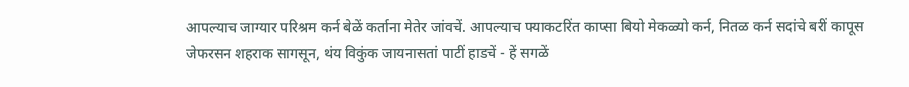आपल्याच जाग्यार परिश्रम कर्न बेळें कर्ताना मेतेर जांवचें. आपल्याच फ्याकटरिंत काप्सा बियो मेकळ्यो कर्न, नितळ कर्न सदांचे बरीं कापूस जेफर‌सन शहराक सागसून, थंय विकुंक जायनासतां पाटीं हाडचें - हें सगळें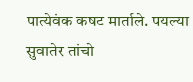पात्येवंक कषट मार्ताले. पयल्या सुवातेर तांचो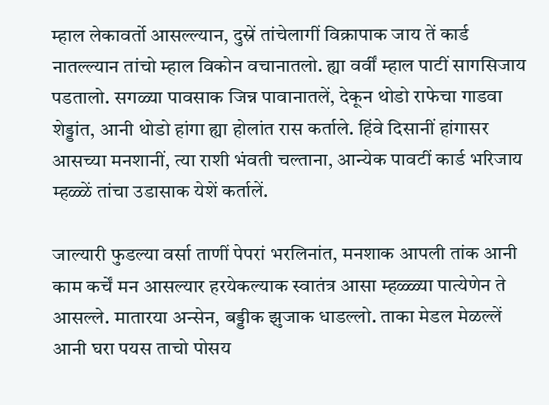म्हाल लेकावर्तो आस‍ल्ल्यान, दुस्रें तांचेलागीं विक्रापाक जाय तें कार्ड नात‍ल्ल्यान तांचो म्हाल विकोन वचानातलो. ह्या वर्वीं म्हाल पाटीं सागसिजाय पडतालो. सगळ्या पावसाक जिन्न पावानातलें, देकून थोडो राफेचा गाडवा शेड्डांत, आनी थोडो हांगा ह्या होलांत रास कर्ताले. हिंवे दिसानीं हांगासर आसच्या मनशानीं, त्या राशी भंवती चल्ताना, आन्येक पावटीं कार्ड भरिजाय म्हळ्ळें तांचा उडासाक येशें कर्तालें.

जाल्यारी फुडल्या वर्सा ताणीं पेपरां भरलिनांत, मनशाक आपली तांक आनी काम कर्चें मन आसल्यार हर‍येकल्याक स्वातंत्र आसा म्हळ्ळ्या पात्येणेन ते आस‍ल्ले. मातार‍या अन्सेन, बड्डीक झुजाक धाड‍ल्लो. ताका मेडल मेळ‍ल्लें आनी घरा पयस ताचो पोस‍य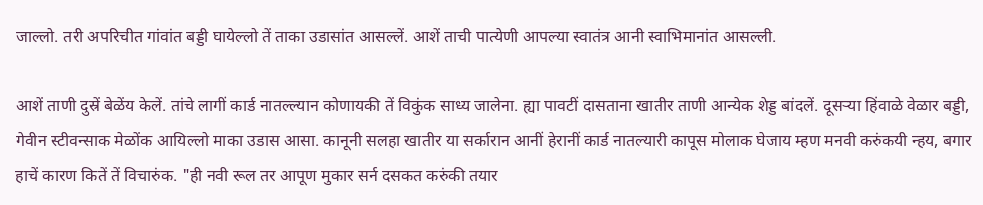जाल्लो. तरी अपरिचीत गांवांत बड्डी घायेल्लो तें ताका उडासांत आस‍ल्लें. आशें ताची पात्येणी आपल्या स्वातंत्र आनी स्वाभिमानांत आस‍ल्ली.

आशें ताणी दुस्रें बेळेंय केलें. तांचे लागीं कार्ड नात‍ल्ल्यान कोणायकी तें विकुंक साध्य जालेना. ह्या पावटीं दासताना खातीर ताणी आन्येक शेड्ड बांदलें. दूसऱ्या हिंवाळे वेळार बड्डी, गेवीन स्टीवन्साक मेळोंक आयिल्लो माका उडास आसा. कानूनी सलहा खातीर या सर्कारान आनीं हेरानीं कार्ड नातल्यारी कापूस मोलाक घेजाय म्हण मनवी करुंक‍यी न्हय, बगार हाचें कारण कितें तें विचारुंक. "ही नवी रूल तर आपूण मुकार सर्न दसकत करुंकी तयार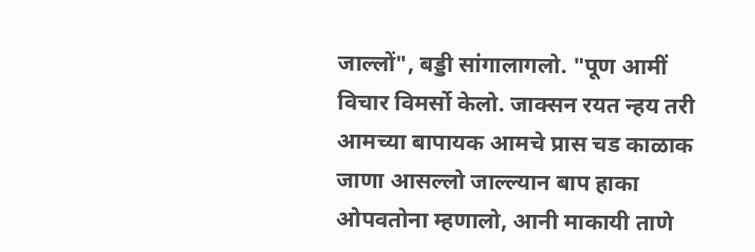जाल्लों", बड्डी सांगालागलो. "पूण आमीं विचार विमर्सो केलो. जाक्सन रयत न्हय तरी आमच्या बापायक आमचे प्रास चड काळाक जाणा आस‍ल्लो जाल्ल्यान बाप हाका ओपवतोना म्हणालो, आनी माकायी ताणे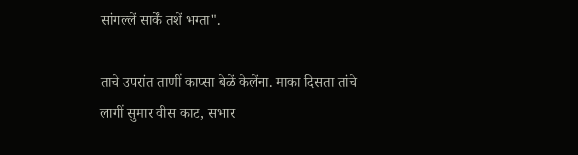सांग‍ल्लें सार्कें तशें भग्ता".

ताचे उपरांत ताणीं काप्सा बेळें केलेंना. माका दिसता तांचे लागीं सुमार वीस काट, सभार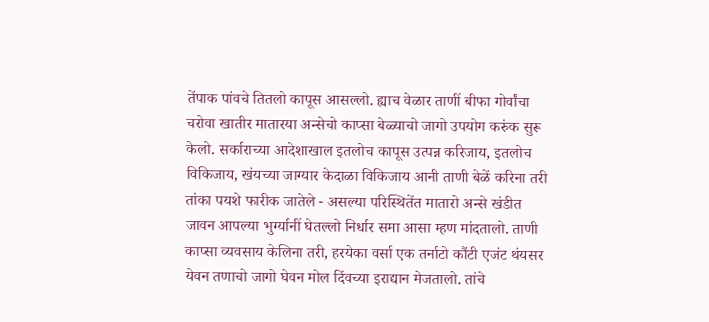तेंपाक पांवचे तितलो कापूस आस‍ल्लो. ह्याच वेळार ताणीं बीफा गोर्वांचा चरोवा खातीर मातार‍या अन्सेचो काप्सा बेळ्याचो जागो उपयोग करुंक सुरू केलो. सर्काराच्या आदेशाखाल इतलोच कापूस उत्पन्न करिजाय, इतलोच विकिजाय, खंयच्या जाग्यार केदाळा विकिजाय आनी ताणी बेळें करिना तरी तांका पयशे फारीक जातेले - असल्या परिस्थितेंत मातारो अन्से खंडीत जावन आपल्या भुर्ग्यानीं घेत‍ल्लो निर्धार समा आसा म्हण मांदतालो. ताणी काप्सा व्यवसाय केलिना तरी, हर‍येका वर्सा एक तर्नाटो कौंटी एजंट थंयसर येवन तणाचो जागो घेवन मोल दिंवच्या इराद्यान मेजतालो. तांचे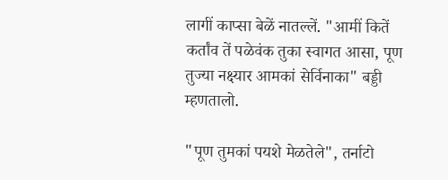लागीं काप्सा बेळें नात‍ल्लें. "आमीं कितें कर्तांव तें पळेवंक तुका स्वागत आसा, पूण तुज्या नक्ष्यार आमकां सेर्विनाका" बड्डी म्हणतालो.

"पूण तुमकां पयशे मेळतेले", तर्नाटो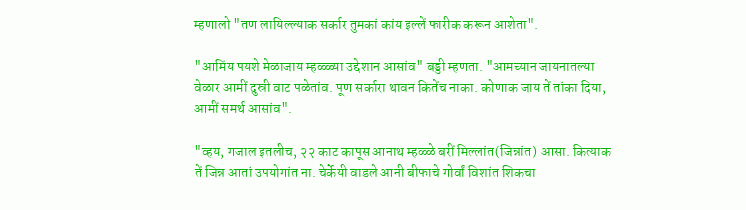म्हणालो "तण लायिल्ल्याक सर्कार तुमकां कांय इल्लें फारीक करून आशेता".

"आमिंय पयशे मेळाजाय म्हळ्ळ्या उद्देशान आसांव" बड्डी म्हणता. "आमच्यान जायनातल्या वेळार आमीं दुस्री वाट पळेतांव. पूण सर्कारा थावन कितेंच नाका. कोणाक जाय तें तांका दिया, आमीं समर्थ आसांव".

"व्हय, गजाल इतलीच, २२ काट कापूस आनाथ म्हळ्ळे बरीं मिल्लांत(जिन्नांत) आसा. कित्याक तें जिन्न आतां उपयोगांत ना. चेर्केयी वाडले आनी बीफाचे गोर्वां विशांत शिकचा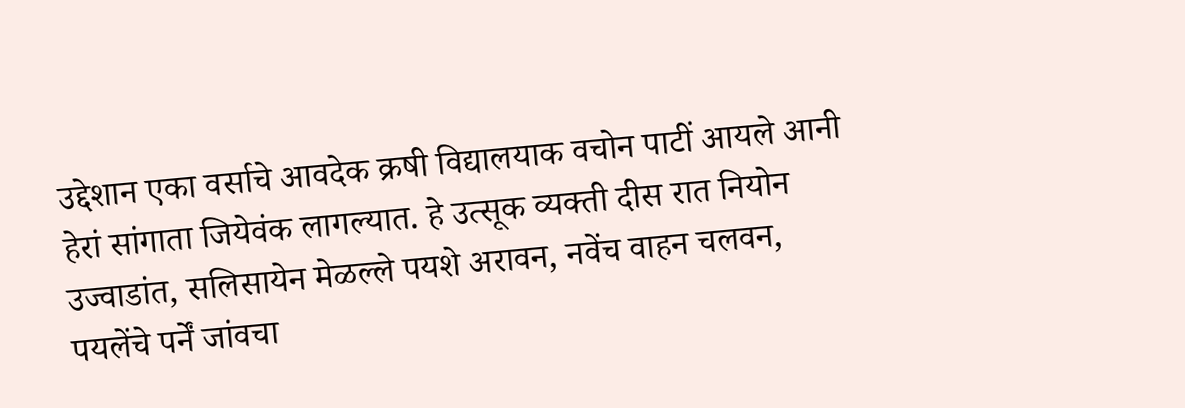उद्देशान एका वर्साचे आवदेक क्रषी विद्यालयाक वचोन पाटीं आयले आनी हेरां सांगाता जियेवंक लागल्यात. हे उत्सूक व्यक्ती दीस रात नियोन उज्वाडांत, सलिसायेन मेळ‍ल्ले पयशे अरावन, नवेंच वाहन चलवन, पयलेंचे पर्नें जांवचा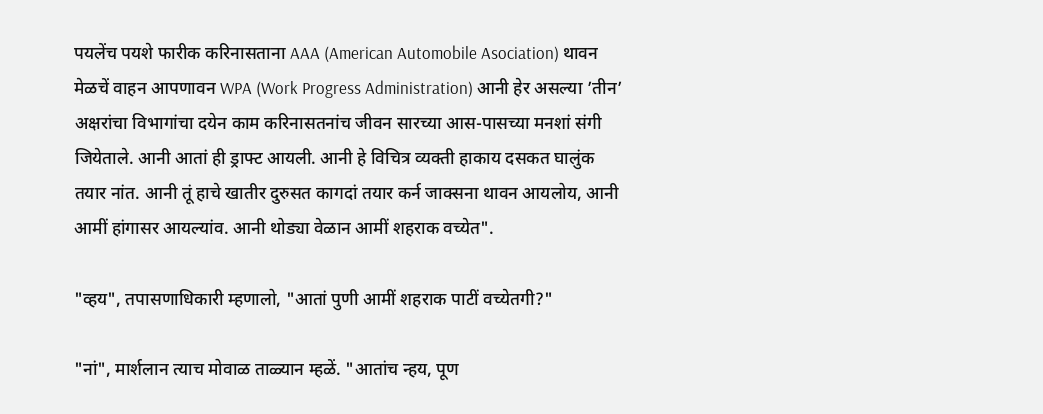पयलेंच पयशे फारीक करिनासताना AAA (American Automobile Asociation) थावन मेळचें वाहन आपणावन WPA (Work Progress Administration) आनी हेर असल्या ’तीन’ अक्षरांचा विभागांचा दयेन काम करिनासतनांच जीवन सार‍च्या आस-पासच्या मनशां संगी जियेताले. आनी आतां ही ड्राफ्ट आयली. आनी हे विचित्र व्यक्ती हाकाय दसकत घालुंक तयार नांत. आनी तूं हाचे खातीर दुरुसत कागदां तयार कर्न जाक्सना थावन आयलोय, आनी आमीं हांगासर आयल्यांव. आनी थोड्या वेळान आमीं शहराक वच्येत".

"व्हय", तपासणाधिकारी म्हणालो, "आतां पुणी आमीं शहराक पाटीं वच्येत‍गी?"

"नां", मार्शलान त्याच मोवाळ ताळ्यान म्हळें. "आतांच न्हय, पूण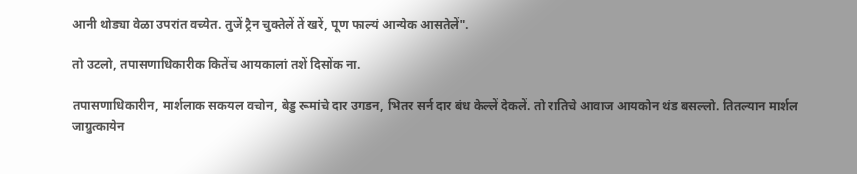आनी थोड्या वेळा उपरांत वच्येत. तुजें ट्रैन चुक्तेलें तें खरें, पूण फाल्यं आन्येक आसतेलें".

तो उटलो, तपासणाधिकारीक कितेंच आयकालां तशें दिसोंक ना.

तपासणाधिकारीन, मार्शलाक सकयल वचोन, बेड्ड रूमांचे दार उगडन, भितर सर्न दार बंध केल्लें देकलें. तो रातिचे आवाज आयकोन थंड बस‍ल्लो. तितल्यान मार्शल जाग्रुत्कायेन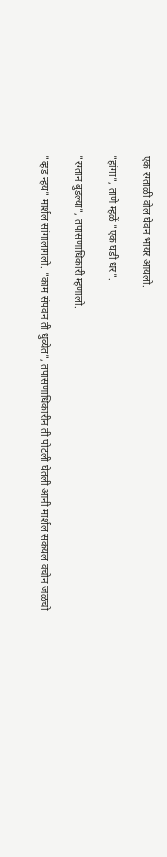एक रग्ताळी वोल घेवन भायर आयलो.

"हांगा", ताणे म्हळें "एक घडी धर".

"रग्तान बुडल्या", तपासणाधिकारी म्हणालो.

"व्हड न्हय" मार्शल सांगालागलो. "काम संपवन ती धुव्येत", तपासणाधिकारीन ती पोटली घेतली आनी मार्शल सकयल वचोन जळचो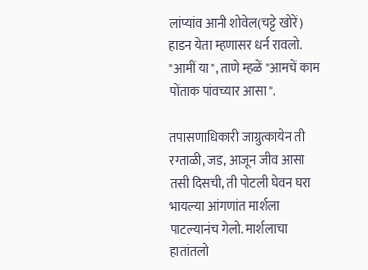लांप्यांव आनी शोवेल(चट्टे खोरें) हाडन येता म्हणासर धर्न रावलो. "आमीं या", ताणे म्हळें "आमचें काम पोंताक पांवच्यार आसा".

तपासणाधिकारी जाग्रुत्कायेन ती रग्ताळी, जड, आजून जीव आसा तसी दिसची, ती पोटली घेवन घरा भायल्या आंगणांत मार्शला पाटल्यान‍ंच गेलो. मार्शलाचा हातांतलो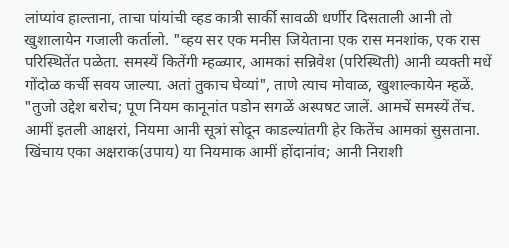लांप्यांव हाल्ताना, ताचा पांयांची व्हड कात्री सार्की सावळी धर्णीर दिसताली आनी तो खुशालायेन गजाली कर्तालो. "व्हय सर एक मनीस जियेताना एक रास मनशांक, एक रास परिस्थितेंत पळेता. समस्यें कितेंगी म्हळ्यार, आमकां सन्निवेश (परिस्थिती) आनी व्यक्ती मधें गोंदोळ कर्ची सवय जाल्या. अतां तुकाच घेव्यां", ताणे त्याच मोवाळ, खुशाल्कायेन म्हळें. "तुजो उद्देश बरोच; पूण नियम कानूनांत पडोन सगळें अस्पषट जालें. आमचें समस्यें तेंच. आमीं इतली आक्षरां, नियमा आनी सूत्रां सोदून काडल्यांत‍गी हेर कितेंच आमकां सुसताना. खिंचाय एका अक्षराक(उपाय) या नियमाक आमीं होंदानांव; आनी निराशी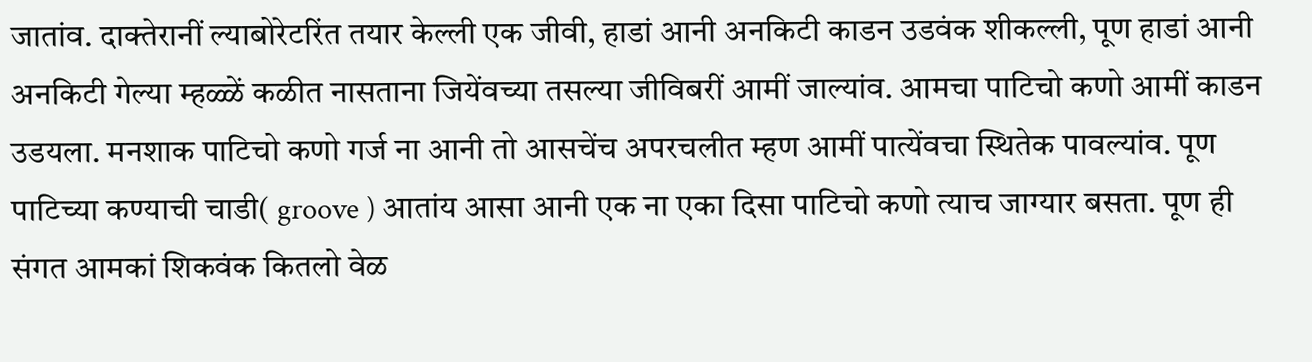जातांव. दाक्तेरानीं ल्याबोरेटरिंत तयार केल्ली एक जीवी, हाडां आनी अनकिटी काडन उडवंक शीक‍ल्ली, पूण हाडां आनी अनकिटी गेल्या म्हळ्ळें कळीत नासताना जियेंवच्या तसल्या जीविबरीं आमीं जाल्यांव. आमचा पाटिचो कणो आमीं काडन उडयला. मनशाक पाटिचो कणो गर्ज ना आनी तो आसचेंच अपरचलीत म्हण आमीं पात्येंवचा स्थितेक पावल्यांव. पूण पाटिच्या कण्याची चाडी( groove ) आतांय आसा आनी एक ना एका दिसा पाटिचो कणो त्याच जाग्यार बसता. पूण ही संगत आमकां शिकवंक कितलो वेळ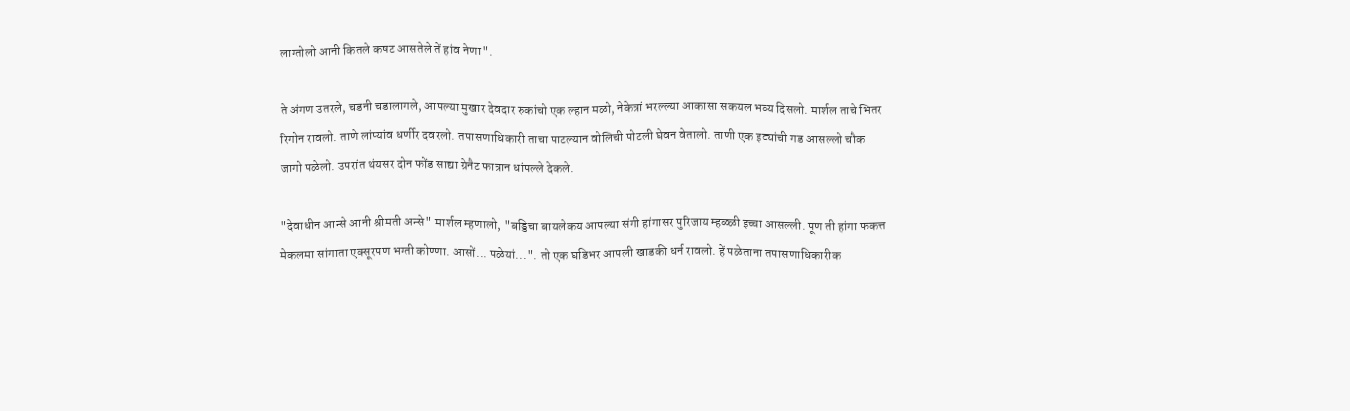लाग्तोलो आनी कितले कषट आसतेले तें हांव नेणा".

ते अंगण उतरले, चडनी चडालागले, आपल्या मुखार देव‍दार रुकांचो एक ल्हान मळो, नेकेत्रां भर‌ल्ल्या आकासा सकयल भव्य दिसलो. मार्शल ताचे भितर रिगोन रावलो. ताणे लांप्यांव धर्णीर दवरलो. तपासणाधिकारी ताचा पाटल्यान वोलिची पोटली घेवन वेतालो. ताणी एक इट्यांची गड आस‍ल्लो चौक जागो पळेलो. उपरांत थंयसर दोन फोंड साद्या ग्रेनैट फात्रान धांप‍ल्ले देकले.

"देवाधीन आन्से आनी श्रीमती अन्से" मार्शल म्हणालो, "बड्डिचा बायलेक‍य आपल्या संगी हांगासर पुरिजाय म्हळ्ळी इच्चा आस‍ल्ली. पूण ती हांगा फकत्त मेकलमा सांगाता एक्सूर‍पण भग्ती कोण्णा. आसों... पळेयां...". तो एक घडिभर आपली खाडकी धर्न रावलो. हें पळेताना तपासणाधिकारीक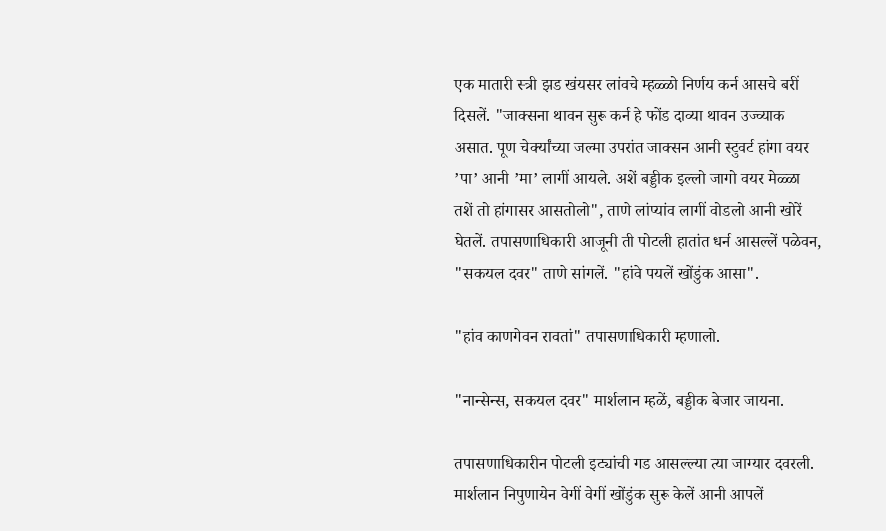एक मातारी स्त्री झड खंयसर लांवचे म्हळ्ळो निर्णय कर्न आसचे बरीं दिसलें. "जाक्सना थावन सुरू कर्न हे फोंड दाव्या थावन उज्व्याक असात. पूण चेर्क्यांच्या जल्मा उपरांत जाक्सन आनी स्टुवर्ट हांगा वयर ’पा’ आनी ’मा’ लागीं आयले. अशें बड्डीक इल्लो जागो वयर मेळ्ळा तशें तो हांगासर आसतोलो", ताणे लांप्यांव लागीं वोडलो आनी खोरें घेतलें. तपासणाधिकारी आजूनी ती पोटली हातांत धर्न आस‍ल्लें पळेवन, "सकयल दवर" ताणे सांगलें. "हांवे पयलें खोंडुंक आसा".

"हांव काणगेवन रावतां" तपासणाधिकारी म्हणालो.

"नान्सेन्स, सकयल दवर" मार्शलान म्हळें, बड्डीक बेजार जायना.

तपासणाधिकारीन पोटली इट्यांची गड आस‍ल्ल्या त्या जाग्यार दवरली. मार्शलान निपुणायेन वेगीं वेगीं खोंडुंक सुरू केलें आनी आपलें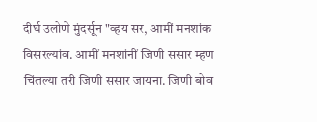दीर्घ उलोणे मुंदर्सून "व्हय सर, आमीं मनशांक विसरल्यांव. आमीं मनशांनीं जिणी ससार म्हण चिंतल्या तरी जिणी ससार जायना. जिणी बोव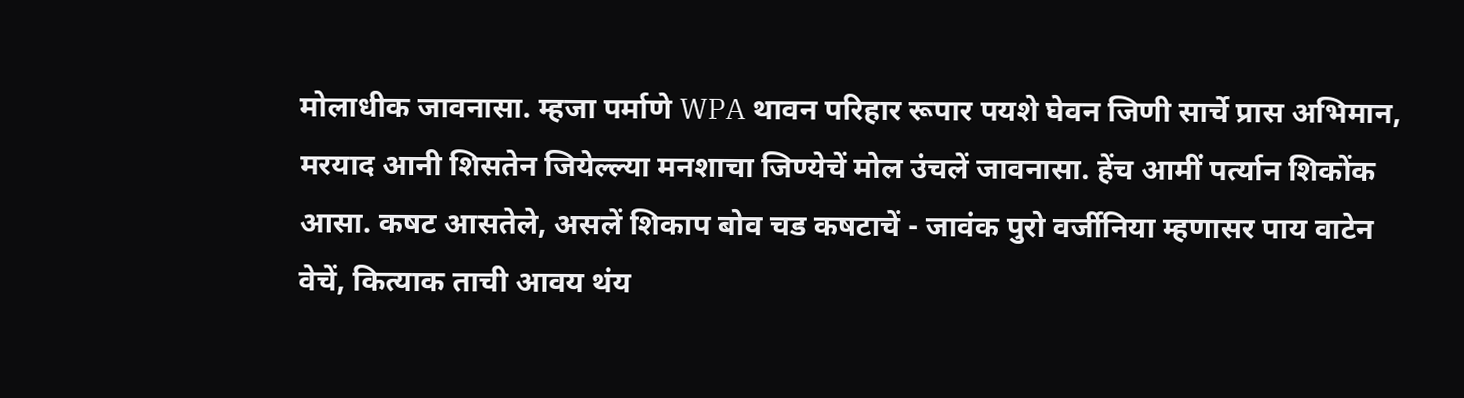मोलाधीक जावनासा. म्हजा पर्माणे WPA थावन परिहार रूपार पयशे घेवन जिणी सार्चे प्रास अभिमान, मर‍याद आनी शिसतेन जियेल्ल्या मनशाचा जिण्येचें मोल उंचलें जावनासा. हेंच आमीं पर्त्यान शिकोंक आसा. कषट आसतेले, असलें शिकाप बोव चड कषटाचें - जावंक पुरो वर्जीनिया म्हणासर पाय वाटेन वेचें, कित्याक ताची आवय थंय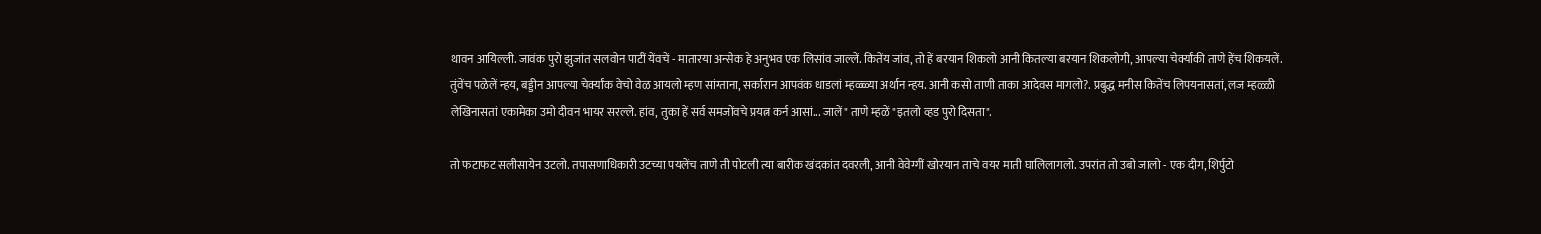थावन आयिल्ली. जावंक पुरो झुजांत सलवोन पाटीं येंवचें - मातार‍या अन्सेक हे अनुभव एक लिसांव जाल्लें. कितेंय जांव, तो हें बर‍यान शिकलो आनी कितल्या बर‍यान शिकलोगी, आपल्या चेर्क्यांकी ताणे हेंच शिकयलें. तुंवेंच पळेलें न्हय, बड्डीन आपल्या चेर्क्यांक वेचो वेळ आयलो म्हण सांग्ताना, सर्कारान आपवंक धाडलां म्हळ्ळ्या अर्थान न्हय. आनी कसो ताणी ताका आदेवस मागलो?. प्रबुद्ध मनीस कितेंच लिपयनासतां, लज म्हळ्ळी लेखिनासतां एकामेका उमो दीवन भायर सर‌ल्ले. हांव, तुका हें सर्व समजोंवचे प्रयत्न कर्न आसां... जालें" ताणे म्हळें "इतलो व्हड पुरो दिसता".

तो फटाफट सलीसायेन उटलो. तपासणाधिकारी उटच्या पयलेंच ताणे ती पोटली त्या बारीक खंदकांत दवरली, आनी वेवेग्गीं खोर‍यान ताचे वयर माती घालिलागलो. उपरांत तो उबो जालो - एक दीग, शिर्पुटो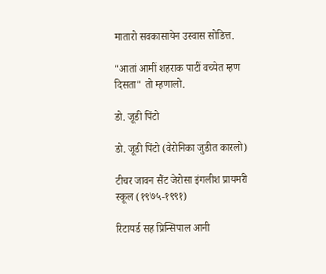मातारो सवकासायेन उस्वास सोडित्त.

"आतां आमीं शहराक पाटीं वच्येत म्हण दिसता" तो म्हणालो.

डो. जूडी पिंटो

डो. जूडी पिंटो (वेरोनिका जुडीत कारलो)

टीचर जावन सैंट जेरोसा इंगलीश प्रायमरी स्कूल (१९७५-१९९१)

रिटायर्ड सह प्रिन्सिपाल आनी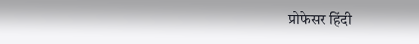प्रोफेसर हिंदी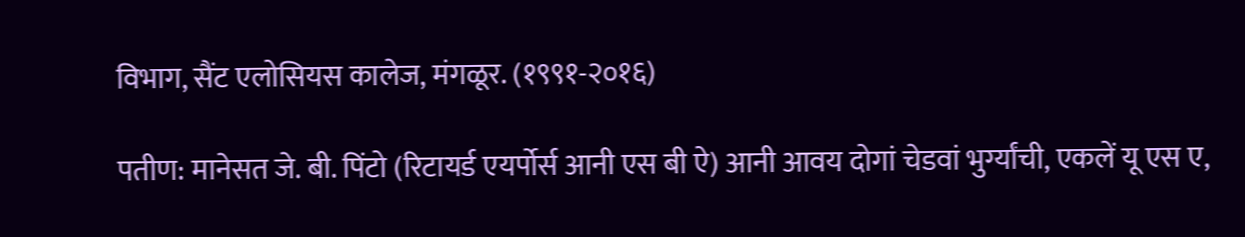विभाग, सैंट एलोसियस कालेज, मंगळूर. (१९९१-२०१६)

पतीण: मानेसत जे. बी. पिंटो (रिटायर्ड एयर्पोर्स आनी एस बी ऐ) आनी आवय दोगां चेडवां भुर्ग्यांची, एकलें यू एस ए,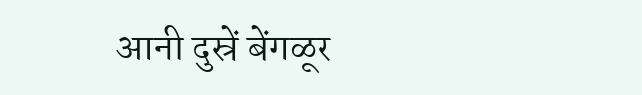आनी दुस्रें बेंगळूर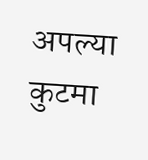अपल्या कुटमा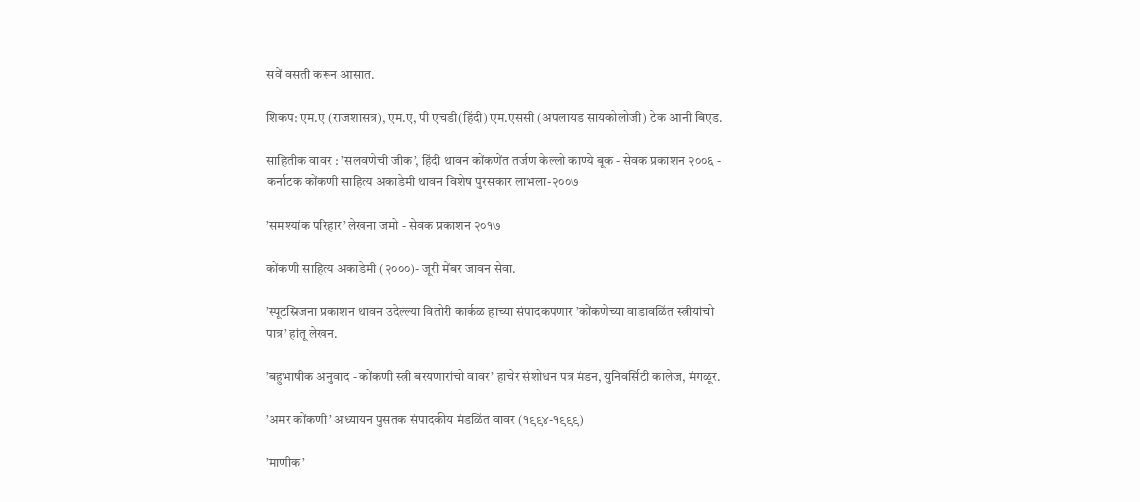सवें वसती करून आसात.

शिकप: एम.ए (राज‍शासत्र), एम.ए, पी एच‍डी(हिंदी) एम.एस‍सी (अपलायड सायकोलोजी) टेक आनी बिएड.

साहितीक वावर : ’सलवणेची जीक’, हिंदी थावन कोंकणेंत तर्जण केल्लो काण्ये बूक - सेवक प्रकाशन २००६ - कर्नाटक कोंकणी साहित्य अकाडेमी थावन विशेष पुरसकार लाभला-२००७

’समश्यांक परिहार’ लेखना जमो - सेवक प्रकाशन २०१७

कोंकणी साहित्य अकाडेमी (२०००)- जूरी मेंबर जावन सेवा.

’स्पूट‍स्रिजना प्रकाशन थावन उदेल्ल्या वितोरी कार्कळ हाच्या संपादक‍पणार ’कोंकणेच्या वाडावळिंत स्त्रीयांचो पात्र’ हांतू लेखन.

’बहुभाषीक अनुवाद - कोंकणी स्त्री बरयणारांचो वावर’ हाचेर संशोधन पत्र मंडन, युनिवर्सिटी कालेज, मंगळूर.

’अमर कोंकणी’ अध्यायन पुसतक संपादकीय मंडळिंत वावर (१९९४-१९९९)

’माणीक’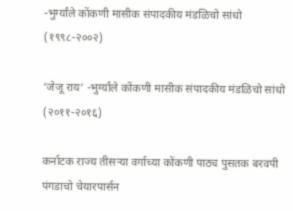-भुर्ग्यांले कोंकणी मासीक संपादकीय मंडळिचो सांधो (१९९८-२००२)

’जेजू राय’ -भुर्ग्यांले कोंकणी मासीक संपादकीय मंडळिचो सांधो (२०११-२०१६)

कर्नाटक राज्य तीसऱ्या वर्गाच्या कोंकणी पाठ्य पुसतक बरवपी पंगडाचो चेयार‌पार्सन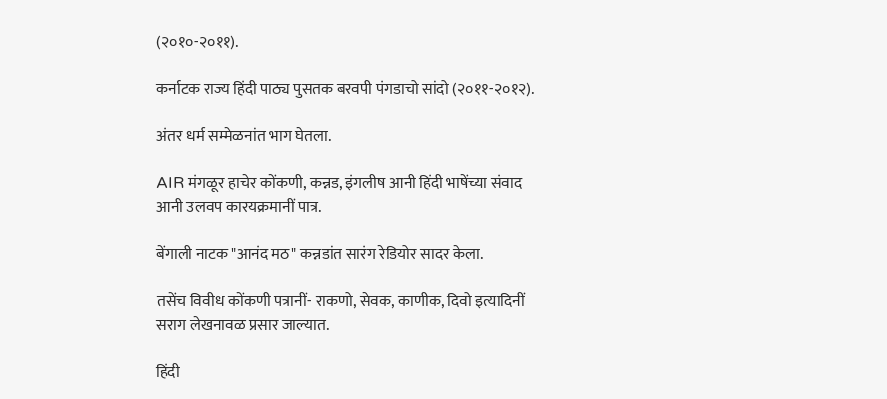(२०१०-२०११).

कर्नाटक राज्य हिंदी पाठ्य पुसतक बरवपी पंगडाचो सांदो (२०११-२०१२).

अंतर धर्म सम्मेळनांत भाग घेतला.

AIR मंगळूर हाचेर कोंकणी, कन्नड, इंगलीष आनी हिंदी भाषेंच्या संवाद आनी उलवप कार‍यक्रमानीं पात्र.

बेंगाली नाटक "आनंद मठ" कन्नडांत सारंग रेडियोर सादर केला.

तसेंच विवीध कोंकणी पत्रानीं- राकणो, सेवक, काणीक, दिवो इत्यादिनीं सराग लेखनावळ प्रसार जाल्यात.

हिंदी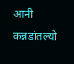आनी कन्नडांतल्यो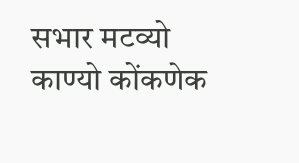सभार मटव्यो काण्यो कोंकणेक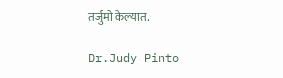तर्जुमो केल्यात.

Dr.Judy Pinto